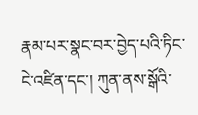རྣམ་པར་སྣང་བར་བྱེད་པའི་ཏིང་ངེ་འཛིན་དང་། ཀུན་ནས་སྒོའི་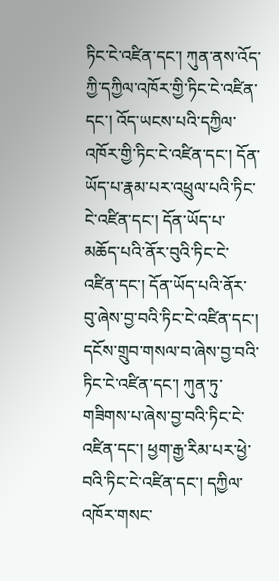ཏིང་ངེ་འཛིན་དང་། ཀུན་ནས་འོད་ཀྱི་དཀྱིལ་འཁོར་གྱི་ཏིང་ངེ་འཛིན་དང་། འོད་ཡངས་པའི་དཀྱིལ་འཁོར་གྱི་ཏིང་ངེ་འཛིན་དང་། དོན་ཡོད་པ་རྣམ་པར་འཕྲུལ་པའི་ཏིང་ངེ་འཛིན་དང་། དོན་ཡོད་པ་མཆོད་པའི་ནོར་བུའི་ཏིང་ངེ་འཛིན་དང་། དོན་ཡོད་པའི་ནོར་བུ་ཞེས་བྱ་བའི་ཏིང་ངེ་འཛིན་དང་། དངོས་གྲུབ་གསལ་བ་ཞེས་བྱ་བའི་ཏིང་ངེ་འཛིན་དང་། ཀུན་ཏུ་གཟིགས་པ་ཞེས་བྱ་བའི་ཏིང་ངེ་འཛིན་དང་། ཕྱག་རྒྱ་རིམ་པར་ཕྱེ་བའི་ཏིང་ངེ་འཛིན་དང་། དཀྱིལ་འཁོར་གསང་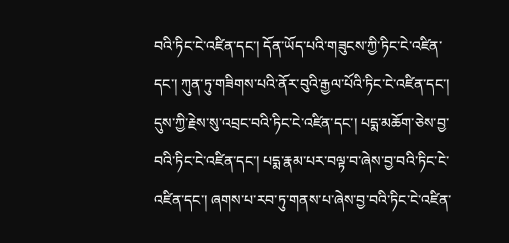བའི་ཏིང་ངེ་འཛིན་དང་། དོན་ཡོད་པའི་གཟུངས་ཀྱི་ཏིང་ངེ་འཛིན་དང་། ཀུན་ཏུ་གཟིགས་པའི་ནོར་བུའི་རྒྱལ་པོའི་ཏིང་ངེ་འཛིན་དང་། དུས་ཀྱི་རྗེས་སུ་འབྲང་བའི་ཏིང་ངེ་འཛིན་དང་། པདྨ་མཆོག་ཅེས་བྱ་བའི་ཏིང་ངེ་འཛིན་དང་། པདྨ་རྣམ་པར་བལྟ་བ་ཞེས་བྱ་བའི་ཏིང་ངེ་འཛིན་དང་། ཞགས་པ་རབ་ཏུ་གནས་པ་ཞེས་བྱ་བའི་ཏིང་ངེ་འཛིན་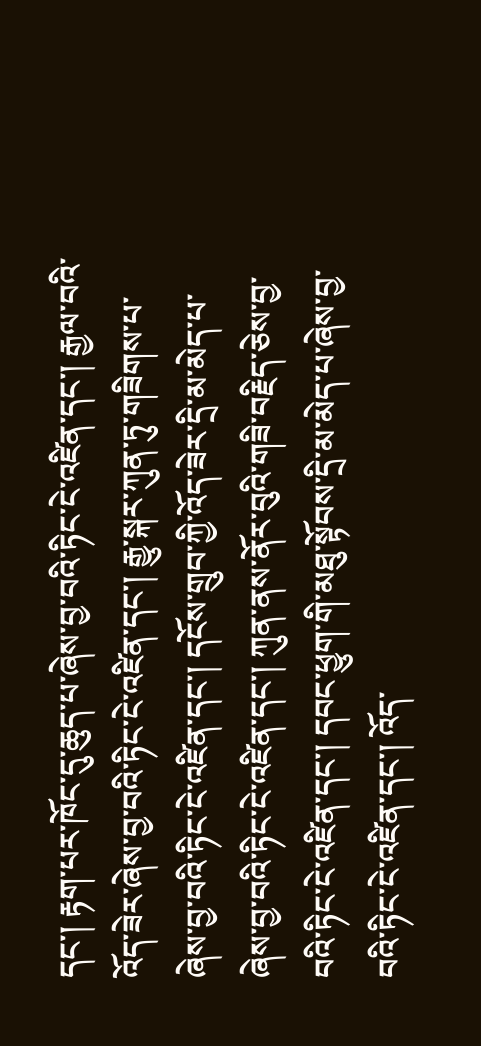དང་། རྟག་པར་ཁོང་དུ་ཆུད་པ་ཞེས་བྱ་བའི་ཏིང་ངེ་འཛིན་དང་། རྒྱལ་བའི་འོད་ཟེར་ཞེས་བྱ་བའི་ཏིང་ངེ་འཛིན་དང་། རྒྱུ་སྐར་ཀུན་ཏུ་གཟིགས་པ་ཞེས་བྱ་བའི་ཏིང་ངེ་འཛིན་དང་། དངོས་གྲུབ་ཀྱི་འོད་ཟེར་དྲི་མ་མེད་པ་ཞེས་བྱ་བའི་ཏིང་ངེ་འཛིན་དང་། ཀུན་ནས་ནོར་བུའི་གཟི་བརྗིད་ཅེས་བྱ་བའི་ཏིང་ངེ་འཛིན་དང་། དབང་ཕྱུག་གི་མཐུ་སྟོབས་དྲི་མ་མེད་པ་ཞེས་བྱ་བའི་ཏིང་ངེ་འཛིན་དང་། འོད་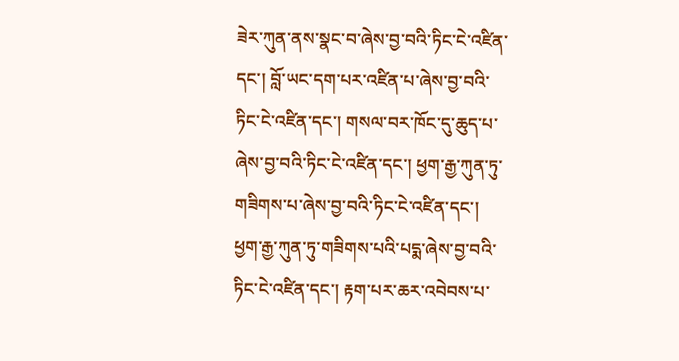ཟེར་ཀུན་ནས་སྣང་བ་ཞེས་བྱ་བའི་ཏིང་ངེ་འཛིན་དང་། བློ་ཡང་དག་པར་འཛིན་པ་ཞེས་བྱ་བའི་ཏིང་ངེ་འཛིན་དང་། གསལ་བར་ཁོང་དུ་ཆུད་པ་ཞེས་བྱ་བའི་ཏིང་ངེ་འཛིན་དང་། ཕྱག་རྒྱ་ཀུན་ཏུ་གཟིགས་པ་ཞེས་བྱ་བའི་ཏིང་ངེ་འཛིན་དང་། ཕྱག་རྒྱ་ཀུན་ཏུ་གཟིགས་པའི་པདྨ་ཞེས་བྱ་བའི་ཏིང་ངེ་འཛིན་དང་། རྟག་པར་ཆར་འབེབས་པ་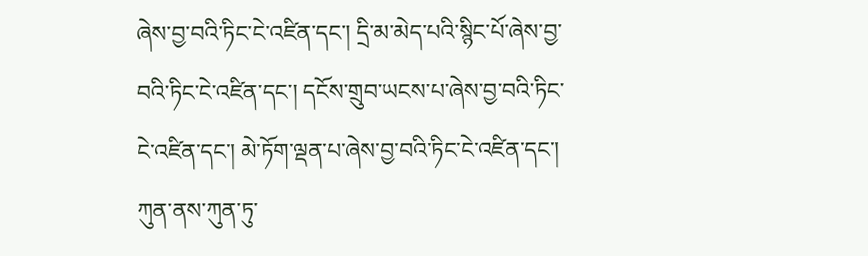ཞེས་བྱ་བའི་ཏིང་ངེ་འཛིན་དང་། དྲི་མ་མེད་པའི་སྙིང་པོ་ཞེས་བྱ་བའི་ཏིང་ངེ་འཛིན་དང་། དངོས་གྲུབ་ཡངས་པ་ཞེས་བྱ་བའི་ཏིང་ངེ་འཛིན་དང་། མེ་ཏོག་ལྡན་པ་ཞེས་བྱ་བའི་ཏིང་ངེ་འཛིན་དང་། ཀུན་ནས་ཀུན་ཏུ་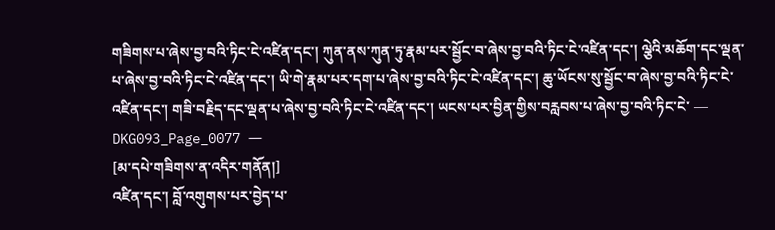གཟིགས་པ་ཞེས་བྱ་བའི་ཏིང་ངེ་འཛིན་དང་། ཀུན་ནས་ཀུན་ཏུ་རྣམ་པར་སྦྱོང་བ་ཞེས་བྱ་བའི་ཏིང་ངེ་འཛིན་དང་། ལྕེའི་མཆོག་དང་ལྡན་པ་ཞེས་བྱ་བའི་ཏིང་ངེ་འཛིན་དང་། ཡི་གེ་རྣམ་པར་དག་པ་ཞེས་བྱ་བའི་ཏིང་ངེ་འཛིན་དང་། ཆུ་ཡོངས་སུ་སྦྱོང་བ་ཞེས་བྱ་བའི་ཏིང་ངེ་འཛིན་དང་། གཟི་བརྗིད་དང་ལྡན་པ་ཞེས་བྱ་བའི་ཏིང་ངེ་འཛིན་དང་། ཡངས་པར་བྱིན་གྱིས་བརླབས་པ་ཞེས་བྱ་བའི་ཏིང་ངེ་ ― DKG093_Page_0077 ―
[མ་དཔེ་གཟིགས་ན་འདིར་གནོན།]
འཛིན་དང་། བློ་འགུགས་པར་བྱེད་པ་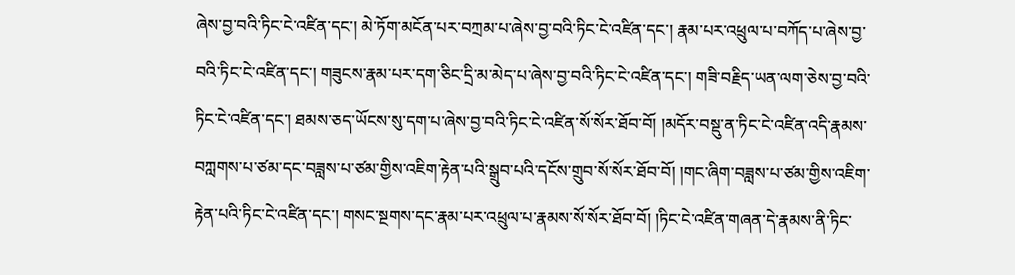ཞེས་བྱ་བའི་ཏིང་ངེ་འཛིན་དང་། མེ་ཏོག་མངོན་པར་བཀྲམ་པ་ཞེས་བྱ་བའི་ཏིང་ངེ་འཛིན་དང་། རྣམ་པར་འཕྲུལ་པ་བཀོད་པ་ཞེས་བྱ་བའི་ཏིང་ངེ་འཛིན་དང་། གཟུངས་རྣམ་པར་དག་ཅིང་དྲི་མ་མེད་པ་ཞེས་བྱ་བའི་ཏིང་ངེ་འཛིན་དང་། གཟི་བརྗིད་ཡན་ལག་ཅེས་བྱ་བའི་ཏིང་ངེ་འཛིན་དང་། ཐམས་ཅད་ཡོངས་སུ་དག་པ་ཞེས་བྱ་བའི་ཏིང་ངེ་འཛིན་སོ་སོར་ཐོབ་བོ། །མདོར་བསྡུ་ན་ཏིང་ངེ་འཛིན་འདི་རྣམས་བཀླགས་པ་ཙམ་དང་བཟླས་པ་ཙམ་གྱིས་འཇིག་རྟེན་པའི་སྒྲུབ་པའི་དངོས་གྲུབ་སོ་སོར་ཐོབ་བོ། །གང་ཞིག་བཟླས་པ་ཙམ་གྱིས་འཇིག་རྟེན་པའི་ཏིང་ངེ་འཛིན་དང་། གསང་སྔགས་དང་རྣམ་པར་འཕྲུལ་པ་རྣམས་སོ་སོར་ཐོབ་བོ། །ཏིང་ངེ་འཛིན་གཞན་དེ་རྣམས་ནི་ཏིང་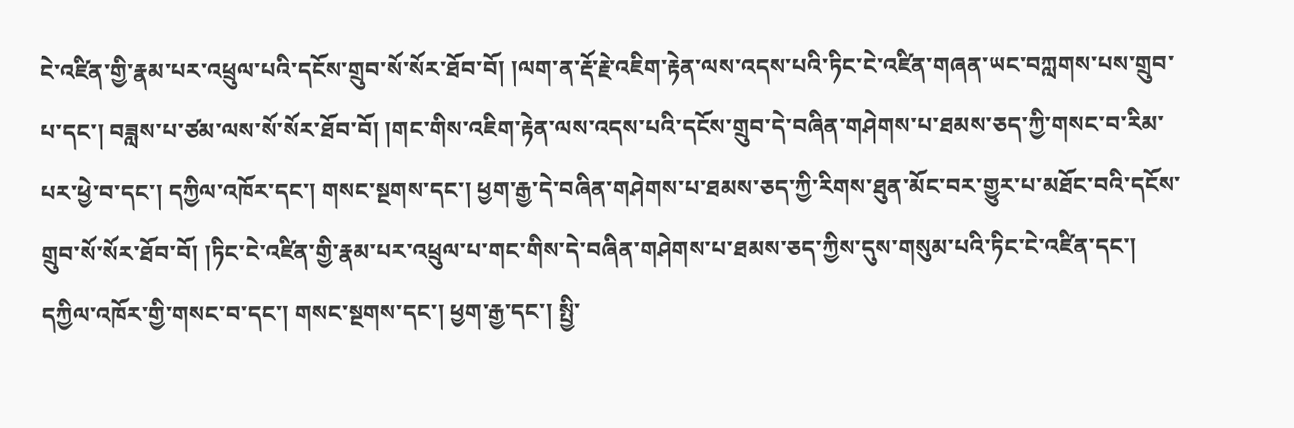ངེ་འཛིན་གྱི་རྣམ་པར་འཕྲུལ་པའི་དངོས་གྲུབ་སོ་སོར་ཐོབ་བོ། །ལག་ན་རྡོ་རྗེ་འཇིག་རྟེན་ལས་འདས་པའི་ཏིང་ངེ་འཛིན་གཞན་ཡང་བཀླགས་པས་གྲུབ་པ་དང་། བཟླས་པ་ཙམ་ལས་སོ་སོར་ཐོབ་བོ། །གང་གིས་འཇིག་རྟེན་ལས་འདས་པའི་དངོས་གྲུབ་དེ་བཞིན་གཤེགས་པ་ཐམས་ཅད་ཀྱི་གསང་བ་རིམ་པར་ཕྱེ་བ་དང་། དཀྱིལ་འཁོར་དང་། གསང་སྔགས་དང་། ཕྱག་རྒྱ་དེ་བཞིན་གཤེགས་པ་ཐམས་ཅད་ཀྱི་རིགས་ཐུན་མོང་བར་གྱུར་པ་མཐོང་བའི་དངོས་གྲུབ་སོ་སོར་ཐོབ་བོ། །ཏིང་ངེ་འཛིན་གྱི་རྣམ་པར་འཕྲུལ་པ་གང་གིས་དེ་བཞིན་གཤེགས་པ་ཐམས་ཅད་ཀྱིས་དུས་གསུམ་པའི་ཏིང་ངེ་འཛིན་དང་། དཀྱིལ་འཁོར་གྱི་གསང་བ་དང་། གསང་སྔགས་དང་། ཕྱག་རྒྱ་དང་། སྤྱི་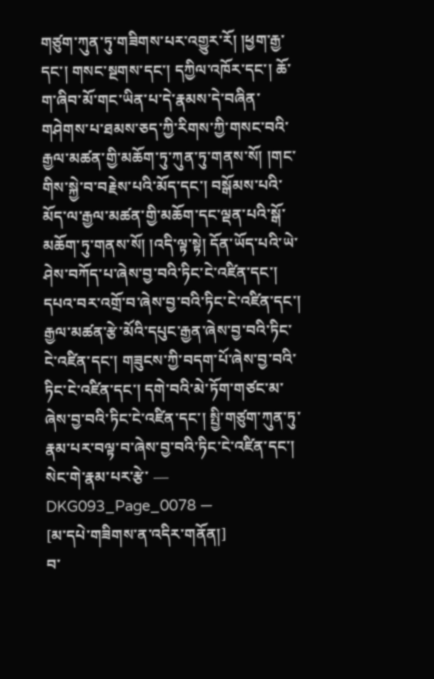གཙུག་ཀུན་ཏུ་གཟིགས་པར་འགྱུར་རོ། །ཕྱག་རྒྱ་དང་། གསང་སྔགས་དང་། དཀྱིལ་འཁོར་དང་། ཆོ་ག་ཞིབ་མོ་གང་ཡིན་པ་དེ་རྣམས་དེ་བཞིན་གཤེགས་པ་ཐམས་ཅད་ཀྱི་རིགས་ཀྱི་གསང་བའི་རྒྱལ་མཚན་གྱི་མཆོག་ཏུ་ཀུན་ཏུ་གནས་སོ། །གང་གིས་སྐྱེ་བ་བརྗེས་པའི་མོད་དང་། བསྒོམས་པའི་མོད་ལ་རྒྱལ་མཚན་གྱི་མཆོག་དང་ལྡན་པའི་སྒོ་མཆོག་ཏུ་གནས་སོ། །འདི་ལྟ་སྟེ། དོན་ཡོད་པའི་ཡེ་ཤེས་བཀོད་པ་ཞེས་བྱ་བའི་ཏིང་ངེ་འཛིན་དང་། དཔའ་བར་འགྲོ་བ་ཞེས་བྱ་བའི་ཏིང་ངེ་འཛིན་དང་། རྒྱལ་མཚན་རྩེ་མོའི་དཔུང་རྒྱན་ཞེས་བྱ་བའི་ཏིང་ངེ་འཛིན་དང་། གཟུངས་ཀྱི་བདག་པོ་ཞེས་བྱ་བའི་ཏིང་ངེ་འཛིན་དང་། དགེ་བའི་མེ་ཏོག་གཙང་མ་ཞེས་བྱ་བའི་ཏིང་ངེ་འཛིན་དང་། སྤྱི་གཙུག་ཀུན་ཏུ་རྣམ་པར་བལྟ་བ་ཞེས་བྱ་བའི་ཏིང་ངེ་འཛིན་དང་། སེང་གེ་རྣམ་པར་རྩེ་ ― DKG093_Page_0078 ―
[མ་དཔེ་གཟིགས་ན་འདིར་གནོན།]
བ་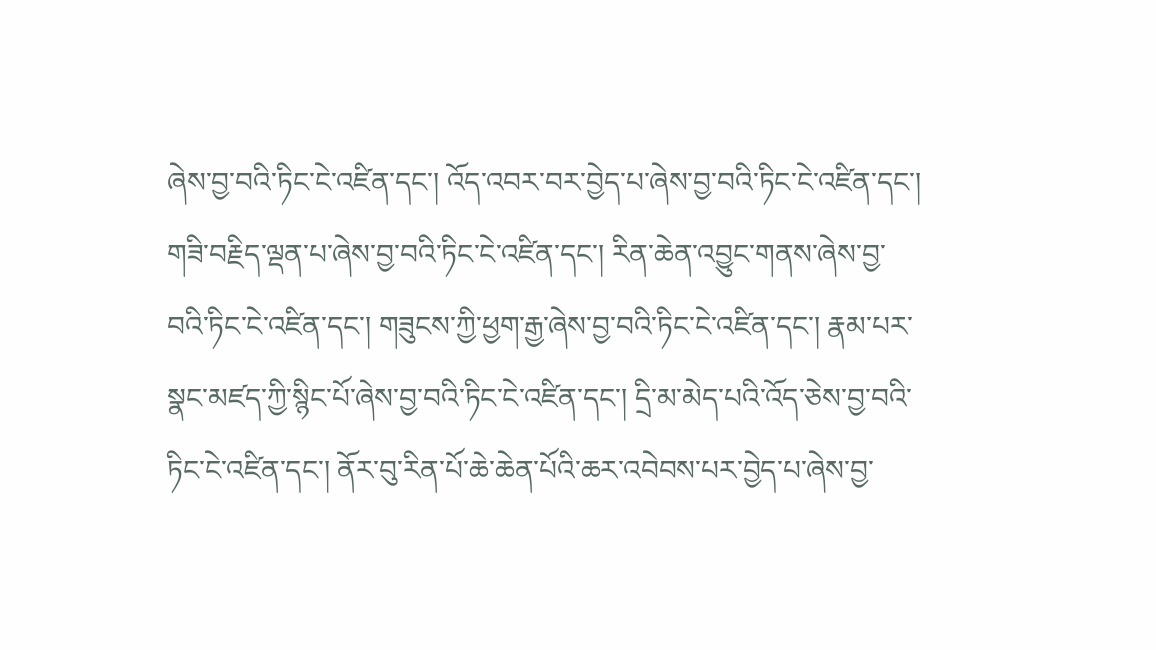ཞེས་བྱ་བའི་ཏིང་ངེ་འཛིན་དང་། འོད་འབར་བར་བྱེད་པ་ཞེས་བྱ་བའི་ཏིང་ངེ་འཛིན་དང་། གཟི་བརྗིད་ལྡན་པ་ཞེས་བྱ་བའི་ཏིང་ངེ་འཛིན་དང་། རིན་ཆེན་འབྱུང་གནས་ཞེས་བྱ་བའི་ཏིང་ངེ་འཛིན་དང་། གཟུངས་ཀྱི་ཕྱག་རྒྱ་ཞེས་བྱ་བའི་ཏིང་ངེ་འཛིན་དང་། རྣམ་པར་སྣང་མཛད་ཀྱི་སྙིང་པོ་ཞེས་བྱ་བའི་ཏིང་ངེ་འཛིན་དང་། དྲི་མ་མེད་པའི་འོད་ཅེས་བྱ་བའི་ཏིང་ངེ་འཛིན་དང་། ནོར་བུ་རིན་པོ་ཆེ་ཆེན་པོའི་ཆར་འབེབས་པར་བྱེད་པ་ཞེས་བྱ་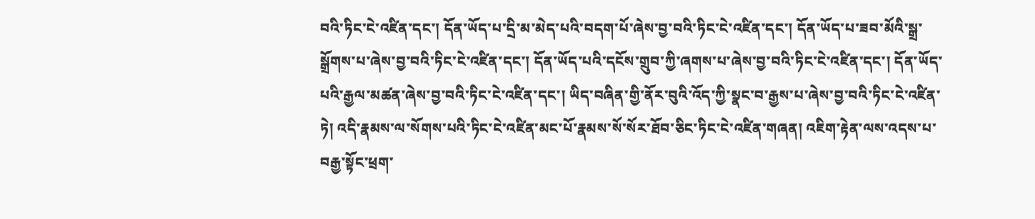བའི་ཏིང་ངེ་འཛིན་དང་། དོན་ཡོད་པ་དྲི་མ་མེད་པའི་བདག་པོ་ཞེས་བྱ་བའི་ཏིང་ངེ་འཛིན་དང་། དོན་ཡོད་པ་ཟབ་མོའི་སྒྲ་སྒྲོགས་པ་ཞེས་བྱ་བའི་ཏིང་ངེ་འཛིན་དང་། དོན་ཡོད་པའི་དངོས་གྲུབ་ཀྱི་ཞགས་པ་ཞེས་བྱ་བའི་ཏིང་ངེ་འཛིན་དང་། དོན་ཡོད་པའི་རྒྱལ་མཚན་ཞེས་བྱ་བའི་ཏིང་ངེ་འཛིན་དང་། ཡིད་བཞིན་གྱི་ནོར་བུའི་འོད་ཀྱི་སྣང་བ་རྒྱས་པ་ཞེས་བྱ་བའི་ཏིང་ངེ་འཛིན་ཏེ། འདི་རྣམས་ལ་སོགས་པའི་ཏིང་ངེ་འཛིན་མང་པོ་རྣམས་སོ་སོར་ཐོབ་ཅིང་ཏིང་ངེ་འཛིན་གཞན། འཇིག་རྟེན་ལས་འདས་པ་བརྒྱ་སྟོང་ཕྲག་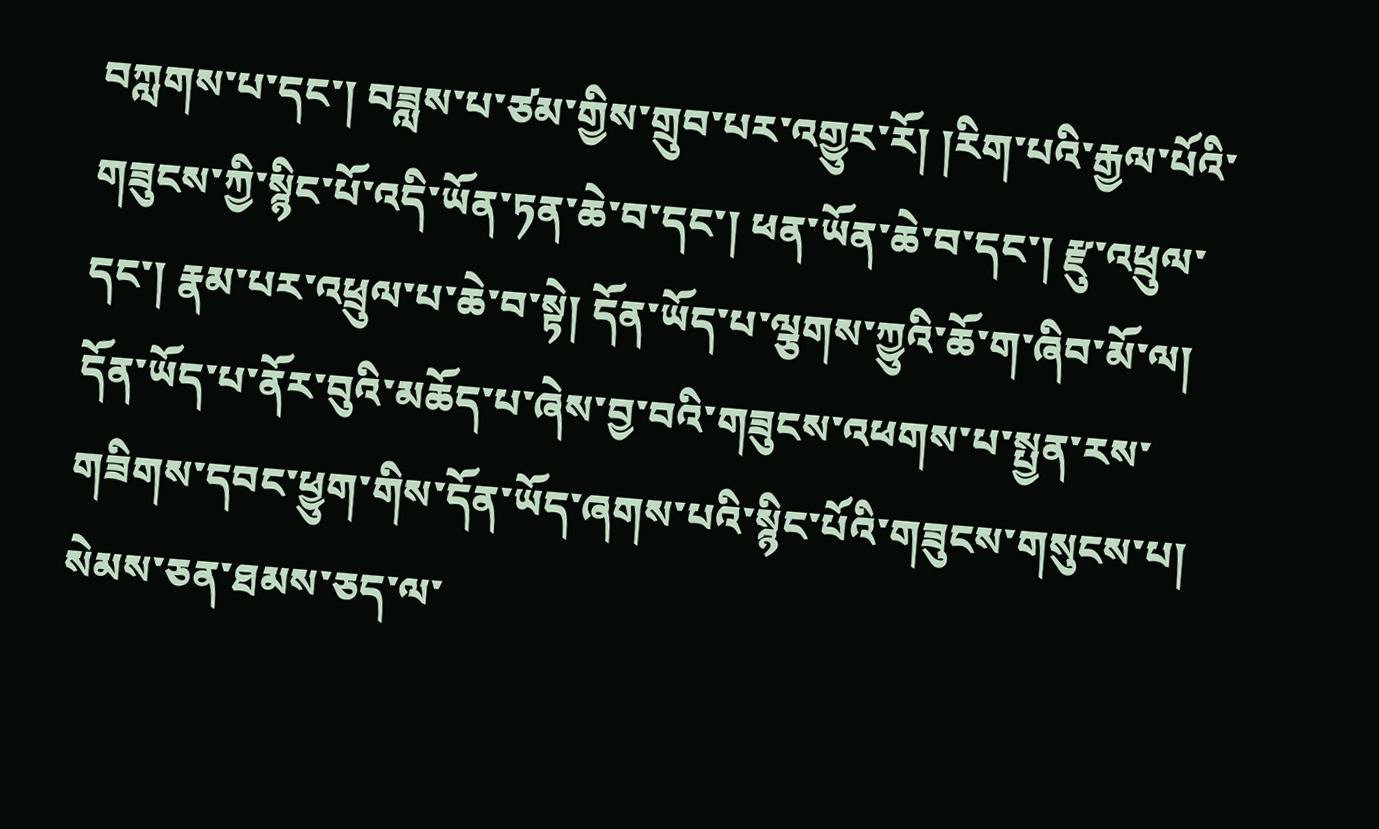བཀླགས་པ་དང་། བཟླས་པ་ཙམ་གྱིས་གྲུབ་པར་འགྱུར་རོ། །རིག་པའི་རྒྱལ་པོའི་གཟུངས་ཀྱི་སྙིང་པོ་འདི་ཡོན་ཏན་ཆེ་བ་དང་། ཕན་ཡོན་ཆེ་བ་དང་། རྫུ་འཕྲུལ་དང་། རྣམ་པར་འཕྲུལ་པ་ཆེ་བ་སྟེ། དོན་ཡོད་པ་ལྕགས་ཀྱུའི་ཆོ་ག་ཞིབ་མོ་ལ། དོན་ཡོད་པ་ནོར་བུའི་མཆོད་པ་ཞེས་བྱ་བའི་གཟུངས་འཕགས་པ་སྤྱན་རས་གཟིགས་དབང་ཕྱུག་གིས་དོན་ཡོད་ཞགས་པའི་སྙིང་པོའི་གཟུངས་གསུངས་པ། སེམས་ཅན་ཐམས་ཅད་ལ་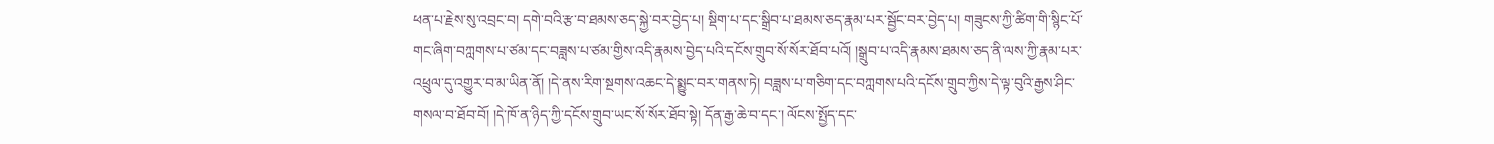ཕན་པ་རྗེས་སུ་འབྲང་བ། དགེ་བའི་རྩ་བ་ཐམས་ཅད་སྐྱེ་བར་བྱེད་པ། སྡིག་པ་དང་སྒྲིབ་པ་ཐམས་ཅད་རྣམ་པར་སྦྱོང་བར་བྱེད་པ། གཟུངས་ཀྱི་ཚིག་གི་སྙིང་པོ་གང་ཞིག་བཀླགས་པ་ཙམ་དང་བཟླས་པ་ཙམ་གྱིས་འདི་རྣམས་བྱེད་པའི་དངོས་གྲུབ་སོ་སོར་ཐོབ་པའོ། །སྒྲུབ་པ་འདི་རྣམས་ཐམས་ཅད་ནི་ལས་ཀྱི་རྣམ་པར་འཕྲུལ་དུ་འགྱུར་བ་མ་ཡིན་ནོ། །དེ་ནས་རིག་སྔགས་འཆང་དེ་སྨྱུང་བར་གནས་ཏེ། བཟླས་པ་གཅིག་དང་བཀླགས་པའི་དངོས་གྲུབ་ཀྱིས་དེ་ལྟ་བུའི་རྒྱས་ཤིང་གསལ་བ་ཐོབ་བོ། །དེ་ཁོ་ན་ཉིད་ཀྱི་དངོས་གྲུབ་ཡང་སོ་སོར་ཐོབ་སྟེ། དོན་རྒྱ་ཆེ་བ་དང་། ལོངས་སྤྱོད་དང་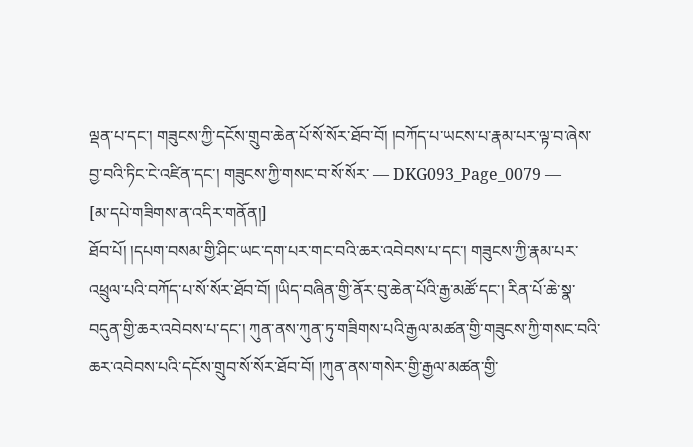ལྡན་པ་དང་། གཟུངས་ཀྱི་དངོས་གྲུབ་ཆེན་པོ་སོ་སོར་ཐོབ་བོ། །བཀོད་པ་ཡངས་པ་རྣམ་པར་ལྟ་བ་ཞེས་བྱ་བའི་ཏིང་ངེ་འཛིན་དང་། གཟུངས་ཀྱི་གསང་བ་སོ་སོར་ ― DKG093_Page_0079 ―
[མ་དཔེ་གཟིགས་ན་འདིར་གནོན།]
ཐོབ་པོ། །དཔག་བསམ་གྱི་ཤིང་ཡང་དག་པར་གང་བའི་ཆར་འབེབས་པ་དང་། གཟུངས་ཀྱི་རྣམ་པར་འཕྲུལ་པའི་བཀོད་པ་སོ་སོར་ཐོབ་བོ། །ཡིད་བཞིན་གྱི་ནོར་བུ་ཆེན་པོའི་རྒྱ་མཚོ་དང་། རིན་པོ་ཆེ་སྣ་བདུན་གྱི་ཆར་འབེབས་པ་དང་། ཀུན་ནས་ཀུན་ཏུ་གཟིགས་པའི་རྒྱལ་མཚན་གྱི་གཟུངས་ཀྱི་གསང་བའི་ཆར་འབེབས་པའི་དངོས་གྲུབ་སོ་སོར་ཐོབ་བོ། །ཀུན་ནས་གསེར་གྱི་རྒྱལ་མཚན་གྱི་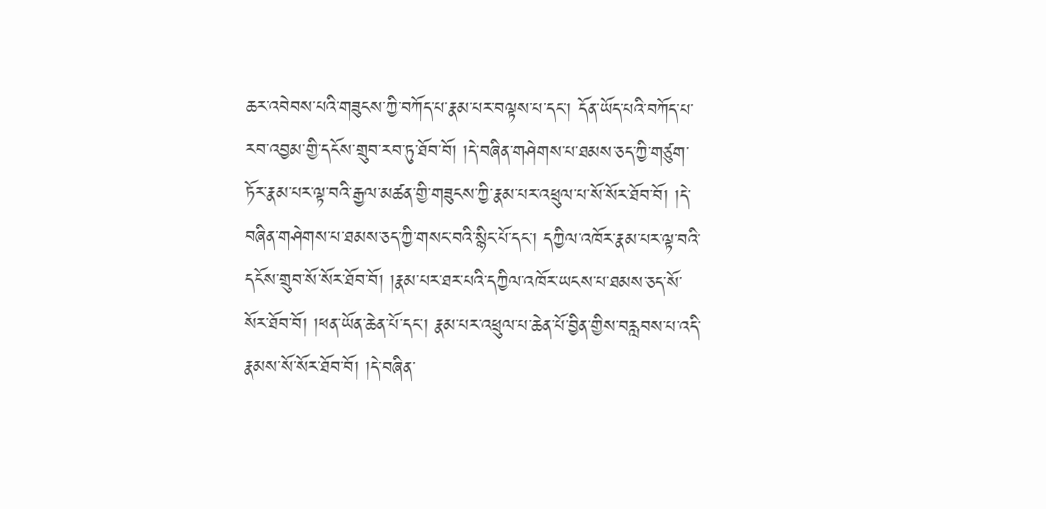ཆར་འབེབས་པའི་གཟུངས་ཀྱི་བཀོད་པ་རྣམ་པར་བལྟས་པ་དང་། དོན་ཡོད་པའི་བཀོད་པ་རབ་འབྱམ་གྱི་དངོས་གྲུབ་རབ་ཏུ་ཐོབ་བོ། །དེ་བཞིན་གཤེགས་པ་ཐམས་ཅད་ཀྱི་གཙུག་ཏོར་རྣམ་པར་ལྟ་བའི་རྒྱལ་མཚན་གྱི་གཟུངས་ཀྱི་རྣམ་པར་འཕྲུལ་པ་སོ་སོར་ཐོབ་བོ། །དེ་བཞིན་གཤེགས་པ་ཐམས་ཅད་ཀྱི་གསང་བའི་སྙིང་པོ་དང་། དཀྱིལ་འཁོར་རྣམ་པར་ལྟ་བའི་དངོས་གྲུབ་སོ་སོར་ཐོབ་བོ། །རྣམ་པར་ཐར་པའི་དཀྱིལ་འཁོར་ཡངས་པ་ཐམས་ཅད་སོ་སོར་ཐོབ་བོ། །ཕན་ཡོན་ཆེན་པོ་དང་། རྣམ་པར་འཕྲུལ་པ་ཆེན་པོ་བྱིན་གྱིས་བརླབས་པ་འདི་རྣམས་སོ་སོར་ཐོབ་བོ། །དེ་བཞིན་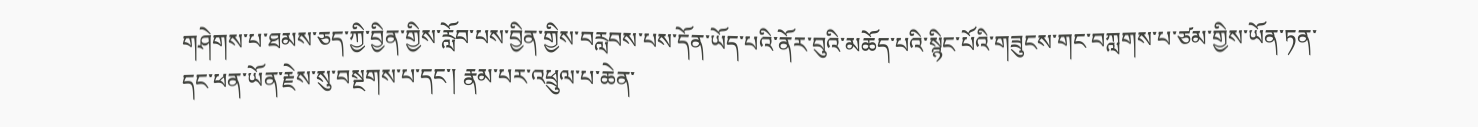གཤེགས་པ་ཐམས་ཅད་ཀྱི་བྱིན་གྱིས་རློབ་པས་བྱིན་གྱིས་བརླབས་པས་དོན་ཡོད་པའི་ནོར་བུའི་མཆོད་པའི་སྙིང་པོའི་གཟུངས་གང་བཀླགས་པ་ཙམ་གྱིས་ཡོན་ཏན་དང་ཕན་ཡོན་རྗེས་སུ་བསྔགས་པ་དང་། རྣམ་པར་འཕྲུལ་པ་ཆེན་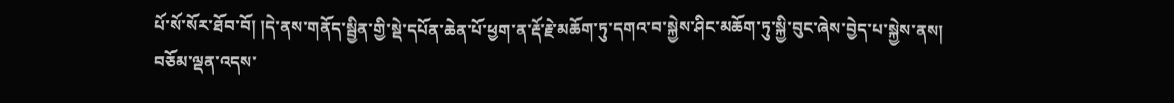པོ་སོ་སོཪ་ཐོབ་བོ། །དེ་ནས་གནོད་སྦྱིན་གྱི་སྡེ་དཔོན་ཆེན་པོ་ཕྱག་ན་རྡོ་རྗེ་མཆོག་ཏུ་དགའ་བ་སྐྱེས་ཤིང་མཆོག་ཏུ་སྐྱི་བུང་ཞེས་བྱེད་པ་སྐྱེས་ནས། བཅོམ་ལྡན་འདས་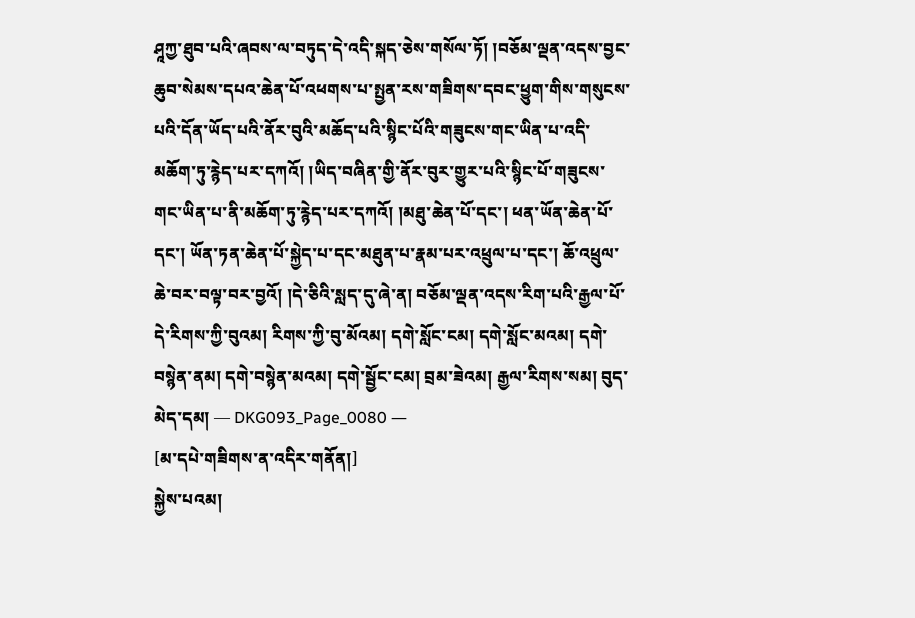ཤཱཀྱ་ཐུབ་པའི་ཞབས་ལ་བཏུད་དེ་འདི་སྐད་ཅེས་གསོལ་ཏོ། །བཅོམ་ལྡན་འདས་བྱང་ཆུབ་སེམས་དཔའ་ཆེན་པོ་འཕགས་པ་སྤྱན་རས་གཟིགས་དབང་ཕྱུག་གིས་གསུངས་པའི་དོན་ཡོད་པའི་ནོར་བུའི་མཆོད་པའི་སྙིང་པོའི་གཟུངས་གང་ཡིན་པ་འདི་མཆོག་ཏུ་རྙེད་པར་དཀའོ། །ཡིད་བཞིན་གྱི་ནོར་བུར་གྱུར་པའི་སྙིང་པོ་གཟུངས་གང་ཡིན་པ་ནི་མཆོག་ཏུ་རྙེད་པར་དཀའོ། །མཐུ་ཆེན་པོ་དང་། ཕན་ཡོན་ཆེན་པོ་དང་། ཡོན་ཏན་ཆེན་པོ་སྐྱེད་པ་དང་མཐུན་པ་རྣམ་པར་འཕྲུལ་པ་དང་། ཆོ་འཕྲུལ་ཆེ་བར་བལྟ་བར་བྱའོ། །དེ་ཅིའི་སླད་དུ་ཞེ་ན། བཅོམ་ལྡན་འདས་རིག་པའི་རྒྱལ་པོ་དེ་རིགས་ཀྱི་བུའམ། རིགས་ཀྱི་བུ་མོའམ། དགེ་སློང་ངམ། དགེ་སློང་མའམ། དགེ་བསྙེན་ནམ། དགེ་བསྙེན་མའམ། དགེ་སྦྱོང་ངམ། བྲམ་ཟེའམ། རྒྱལ་རིགས་སམ། བུད་མེད་དམ། ― DKG093_Page_0080 ―
[མ་དཔེ་གཟིགས་ན་འདིར་གནོན།]
སྐྱེས་པའམ།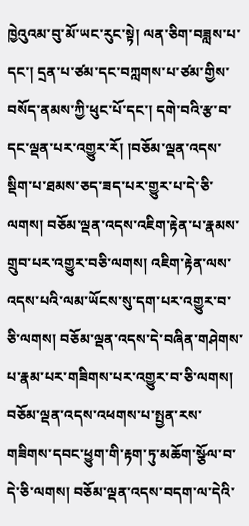ཁྱེའུའམ་བུ་མོ་ཡང་རུང་སྟེ། ལན་ཅིག་བཟླས་པ་དང་། དྲན་པ་ཙམ་དང་བཀླགས་པ་ཙམ་གྱིས་བསོད་ནམས་ཀྱི་ཕུང་པོ་དང་། དགེ་བའི་རྩ་བ་དང་ལྡན་པར་འགྱུར་རོ། །བཅོམ་ལྡན་འདས་སྡིག་པ་ཐམས་ཅད་ཟད་པར་གྱུར་པ་དེ་ཅི་ལགས། བཅོམ་ལྡན་འདས་འཇིག་རྟེན་པ་རྣམས་གྲུབ་པར་འགྱུར་བཅི་ལགས། འཇིག་རྟེན་ལས་འདས་པའི་ལམ་ཡོངས་སུ་དག་པར་འགྱུར་བ་ཅི་ལགས། བཅོམ་ལྡན་འདས་དེ་བཞིན་གཤེགས་པ་རྣམ་པར་གཟིགས་པར་འགྱུར་བ་ཅི་ལགས། བཅོམ་ལྡན་འདས་འཕགས་པ་སྤྱན་རས་གཟིགས་དབང་ཕྱུག་གི་རྟག་ཏུ་མཆོག་སྩོལ་བ་དེ་ཅི་ལགས། བཅོམ་ལྡན་འདས་བདག་ལ་དེའི་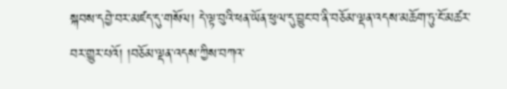སྐབས་དབྱེ་བར་མཛད་དུ་གསོལ། དེ་ལྟ་བུའི་ཕན་ཡོན་ཕུལ་དུ་བྱུང་བ་ནི་བཅོམ་ལྡན་འདས་མཆོག་ཏུ་ངོ་མཚར་བར་གྱུར་པའོ། །བཅོམ་ལྡན་འདས་ཀྱིས་བཀའ་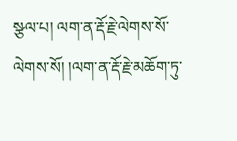སྩལ་པ། ལག་ན་རྡོ་རྗེ་ལེགས་སོ་ལེགས་སོ། །ལག་ན་རྡོ་རྗེ་མཆོག་ཏུ་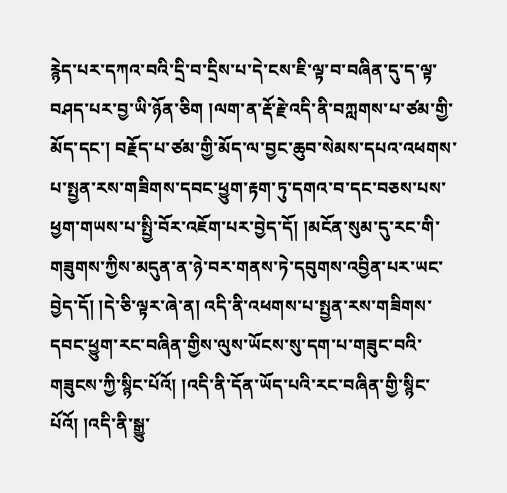རྙེད་པར་དཀའ་བའི་དྲི་བ་དྲིས་པ་དེ་ངས་ཇི་ལྟ་བ་བཞིན་དུ་ད་ལྟ་བཤད་པར་བྱ་ཡི་ཉོན་ཅིག །ལག་ན་རྡོ་རྗེ་འདི་ནི་བཀླགས་པ་ཙམ་གྱི་མོད་དང་། བརྗོད་པ་ཙམ་གྱི་མོད་ལ་བྱང་ཆུབ་སེམས་དཔའ་འཕགས་པ་སྤྱན་རས་གཟིགས་དབང་ཕྱུག་རྟག་ཏུ་དགའ་བ་དང་བཅས་པས་ཕྱག་གཡས་པ་སྤྱི་བོར་འཇོག་པར་བྱེད་དོ། །མངོན་སུམ་དུ་རང་གི་གཟུགས་ཀྱིས་མདུན་ན་ཉེ་བར་གནས་ཏེ་དབུགས་འབྱིན་པར་ཡང་བྱེད་དོ། །དེ་ཅི་ལྟར་ཞེ་ན། འདི་ནི་འཕགས་པ་སྤྱན་རས་གཟིགས་དབང་ཕྱུག་རང་བཞིན་གྱིས་ལུས་ཡོངས་སུ་དག་པ་གཟུང་བའི་གཟུངས་ཀྱི་སྙིང་པོའོ། །འདི་ནི་དོན་ཡོད་པའི་རང་བཞིན་གྱི་སྙིང་པོའོ། །འདི་ནི་སྒྱུ་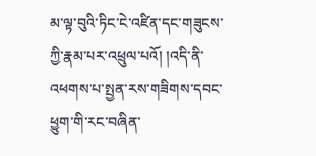མ་ལྟ་བུའི་ཏིང་ངེ་འཛིན་དང་གཟུངས་ཀྱི་རྣམ་པར་འཕྲུལ་པའོ། །འདི་ནི་འཕགས་པ་སྤྱན་རས་གཟིགས་དབང་ཕྱུག་གི་རང་བཞིན་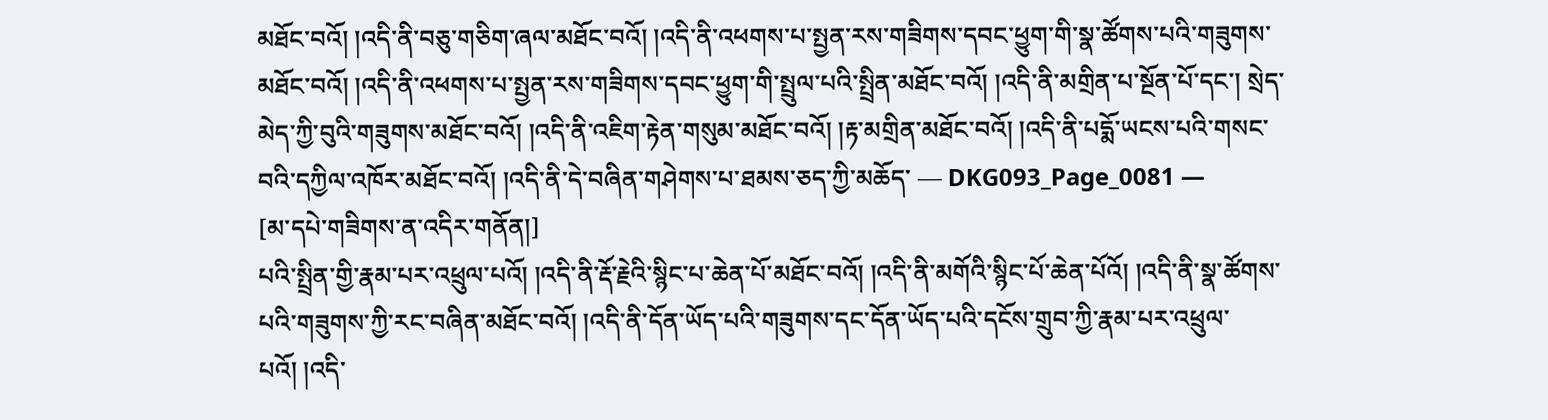མཐོང་བའོ། །འདི་ནི་བཅུ་གཅིག་ཞལ་མཐོང་བའོ། །འདི་ནི་འཕགས་པ་སྤྱན་རས་གཟིགས་དབང་ཕྱུག་གི་སྣ་ཚོགས་པའི་གཟུགས་མཐོང་བའོ། །འདི་ནི་འཕགས་པ་སྤྱན་རས་གཟིགས་དབང་ཕྱུག་གི་སྤྲུལ་པའི་སྤྲིན་མཐོང་བའོ། །འདི་ནི་མགྲིན་པ་སྔོན་པོ་དང་། སྲེད་མེད་ཀྱི་བུའི་གཟུགས་མཐོང་བའོ། །འདི་ནི་འཇིག་རྟེན་གསུམ་མཐོང་བའོ། །རྟ་མགྲིན་མཐོང་བའོ། །འདི་ནི་པདྨོ་ཡངས་པའི་གསང་བའི་དཀྱིལ་འཁོར་མཐོང་བའོ། །འདི་ནི་དེ་བཞིན་གཤེགས་པ་ཐམས་ཅད་ཀྱི་མཆོད་ ― DKG093_Page_0081 ―
[མ་དཔེ་གཟིགས་ན་འདིར་གནོན།]
པའི་སྤྲིན་གྱི་རྣམ་པར་འཕྲུལ་པའོ། །འདི་ནི་རྡོ་རྗེའི་སྙིང་པ་ཆེན་པོ་མཐོང་བའོ། །འདི་ནི་མགོའི་སྙིང་པོ་ཆེན་པོའོ། །འདི་ནི་སྣ་ཚོགས་པའི་གཟུགས་ཀྱི་རང་བཞིན་མཐོང་བའོ། །འདི་ནི་དོན་ཡོད་པའི་གཟུགས་དང་དོན་ཡོད་པའི་དངོས་གྲུབ་ཀྱི་རྣམ་པར་འཕྲུལ་པའོ། །འདི་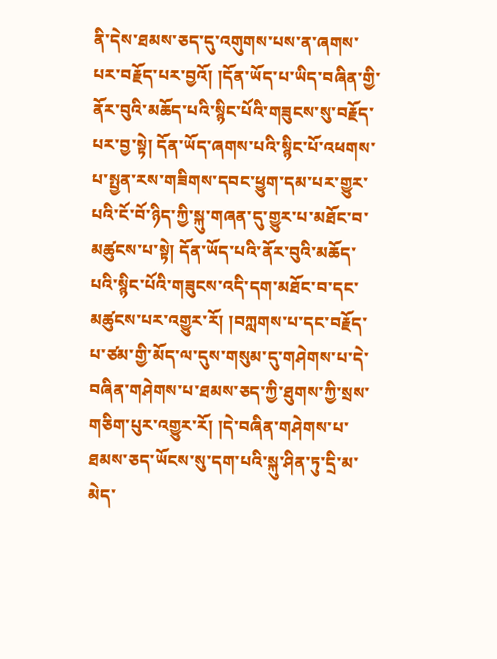ནི་དེས་ཐམས་ཅད་དུ་འགུགས་པས་ན་ཞགས་པར་བརྗོད་པར་བྱའོ། །དོན་ཡོད་པ་ཡིད་བཞིན་གྱི་ནོར་བུའི་མཆོད་པའི་སྙིང་པོའི་གཟུངས་སུ་བརྗོད་པར་བྱ་སྟེ། དོན་ཡོད་ཞགས་པའི་སྙིང་པོ་འཕགས་པ་སྤྱན་རས་གཟིགས་དབང་ཕྱུག་དམ་པར་གྱུར་པའི་ངོ་བོ་ཉིད་ཀྱི་སྐུ་གཞན་དུ་གྱུར་པ་མཐོང་བ་མཚུངས་པ་སྟེ། དོན་ཡོད་པའི་ནོར་བུའི་མཆོད་པའི་སྙིང་པོའི་གཟུངས་འདི་དག་མཐོང་བ་དང་མཚུངས་པར་འགྱུར་རོ། །བཀླགས་པ་དང་བརྗོད་པ་ཙམ་གྱི་མོད་ལ་དུས་གསུམ་དུ་གཤེགས་པ་དེ་བཞིན་གཤེགས་པ་ཐམས་ཅད་ཀྱི་ཐུགས་ཀྱི་སྲས་གཅིག་པུར་འགྱུར་རོ། །དེ་བཞིན་གཤེགས་པ་ཐམས་ཅད་ཡོངས་སུ་དག་པའི་སྐུ་ཤིན་ཏུ་དྲི་མ་མེད་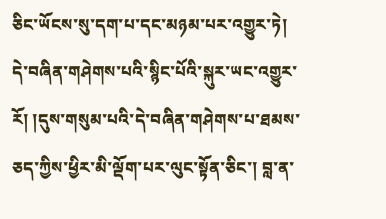ཅིང་ཡོངས་སུ་དག་པ་དང་མཉམ་པར་འགྱུར་ཏེ། དེ་བཞིན་གཤེགས་པའི་སྙིང་པོའི་སྐུར་ཡང་འགྱུར་རོ། །དུས་གསུམ་པའི་དེ་བཞིན་གཤེགས་པ་ཐམས་ཅད་ཀྱིས་ཕྱིར་མི་ལྡོག་པར་ལུང་སྟོན་ཅིང་། བླ་ན་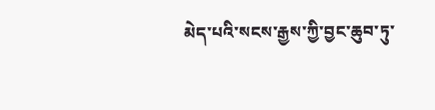མེད་པའི་སངས་རྒྱས་ཀྱི་བྱང་ཆུབ་ཏུ་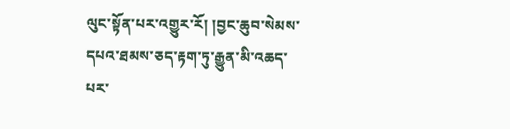ལུང་སྟོན་པར་འགྱུར་རོ། །བྱང་ཆུབ་སེམས་དཔའ་ཐམས་ཅད་རྟག་ཏུ་རྒྱུན་མི་འཆད་པར་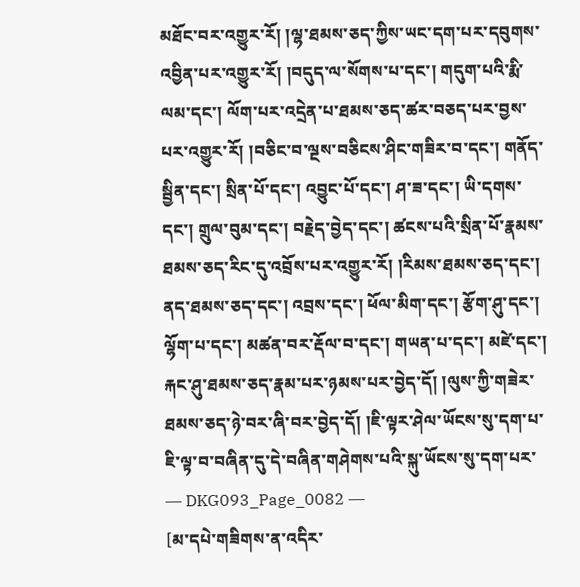མཐོང་བར་འགྱུར་རོ། །ལྷ་ཐམས་ཅད་ཀྱིས་ཡང་དག་པར་དབུགས་འབྱིན་པར་འགྱུར་རོ། །བདུད་ལ་སོགས་པ་དང་། གདུག་པའི་རྨི་ལམ་དང་། ལོག་པར་འདྲེན་པ་ཐམས་ཅད་ཚར་བཅད་པར་བྱས་པར་འགྱུར་རོ། །བཅིང་བ་ལྔས་བཅིངས་ཤིང་གཟིར་བ་དང་། གནོད་སྦྱིན་དང་། སྲིན་པོ་དང་། འབྱུང་པོ་དང་། ཤ་ཟ་དང་། ཡི་དགས་དང་། གྲུལ་བུམ་དང་། བརྗེད་བྱེད་དང་། ཚངས་པའི་སྲིན་པོ་རྣམས་ཐམས་ཅད་རིང་དུ་འབྲོས་པར་འགྱུར་རོ། །རིམས་ཐམས་ཅད་དང་། ནད་ཐམས་ཅད་དང་། འབྲས་དང་། ཕོལ་མིག་དང་། རྩོག་ཤུ་དང་། ལྷོག་པ་དང་། མཚན་བར་རྡོལ་བ་དང་། གཡན་པ་དང་། མཛེ་དང་། རྐང་ཤུ་ཐམས་ཅད་རྣམ་པར་ཉམས་པར་བྱེད་དོ། །ལུས་ཀྱི་གཟེར་ཐམས་ཅད་ཉེ་བར་ཞི་བར་བྱེད་དོ། །ཇི་ལྟར་ཤེལ་ཡོངས་སུ་དག་པ་ཇི་ལྟ་བ་བཞིན་དུ་དེ་བཞིན་གཤེགས་པའི་སྐུ་ཡོངས་སུ་དག་པར་ ― DKG093_Page_0082 ―
[མ་དཔེ་གཟིགས་ན་འདིར་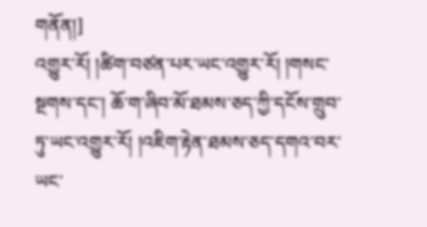གནོན།]
འགྱུར་རོ། །ཚིག་བཙན་པར་ཡང་འགྱུར་རོ། །གསང་སྔགས་དང་། ཆོ་ག་ཞིབ་མོ་ཐམས་ཅད་ཀྱི་དངོས་གྲུབ་ཏུ་ཡང་འགྱུར་རོ། །འཇིག་རྟེན་ཐམས་ཅད་དགའ་བར་ཡང་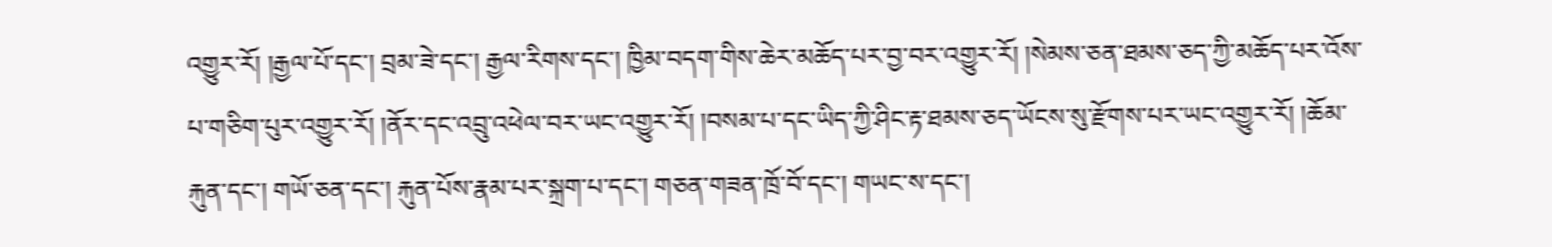འགྱུར་རོ། །རྒྱལ་པོ་དང་། བྲམ་ཟེ་དང་། རྒྱལ་རིགས་དང་། ཁྱིམ་བདག་གིས་ཆེར་མཆོད་པར་བྱ་བར་འགྱུར་རོ། །སེམས་ཅན་ཐམས་ཅད་ཀྱི་མཆོད་པར་འོས་པ་གཅིག་པུར་འགྱུར་རོ། །ནོར་དང་འབྲུ་འཕེལ་བར་ཡང་འགྱུར་རོ། །བསམ་པ་དང་ཡིད་ཀྱི་ཤིང་རྟ་ཐམས་ཅད་ཡོངས་སུ་རྫོགས་པར་ཡང་འགྱུར་རོ། །ཆོམ་རྐུན་དང་། གཡོ་ཅན་དང་། རྐུན་པོས་རྣམ་པར་སྐྲག་པ་དང་། གཅན་གཟན་ཁྲོ་བོ་དང་། གཡང་ས་དང་།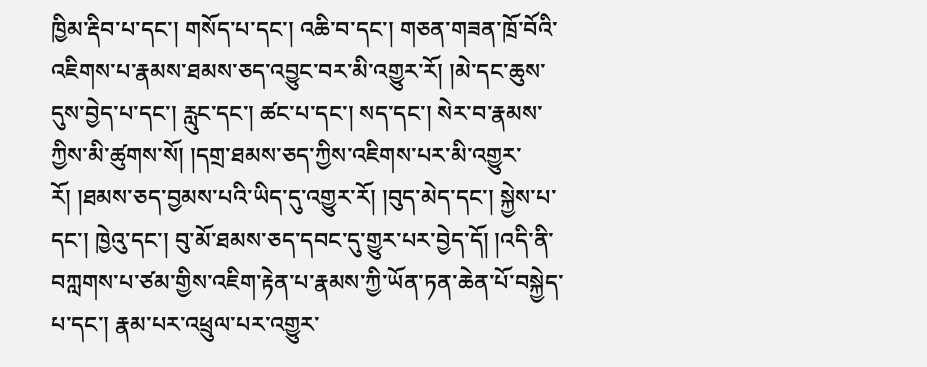ཁྱིམ་རྡིབ་པ་དང་། གསོད་པ་དང་། འཆི་བ་དང་། གཅན་གཟན་ཁྲོ་བོའི་འཇིགས་པ་རྣམས་ཐམས་ཅད་འབྱུང་བར་མི་འགྱུར་རོ། །མེ་དང་ཆུས་དུས་བྱེད་པ་དང་། རླུང་དང་། ཚང་པ་དང་། སད་དང་། སེར་བ་རྣམས་ཀྱིས་མི་ཚུགས་སོ། །དགྲ་ཐམས་ཅད་ཀྱིས་འཇིགས་པར་མི་འགྱུར་རོ། །ཐམས་ཅད་བྱམས་པའི་ཡིད་དུ་འགྱུར་རོ། །བུད་མེད་དང་། སྐྱེས་པ་དང་། ཁྱེའུ་དང་། བུ་མོ་ཐམས་ཅད་དབང་དུ་གྱུར་པར་བྱེད་དོ། །འདི་ནི་བཀླགས་པ་ཙམ་གྱིས་འཇིག་རྟེན་པ་རྣམས་ཀྱི་ཡོན་ཏན་ཆེན་པོ་བསྐྱེད་པ་དང་། རྣམ་པར་འཕྲུལ་པར་འགྱུར་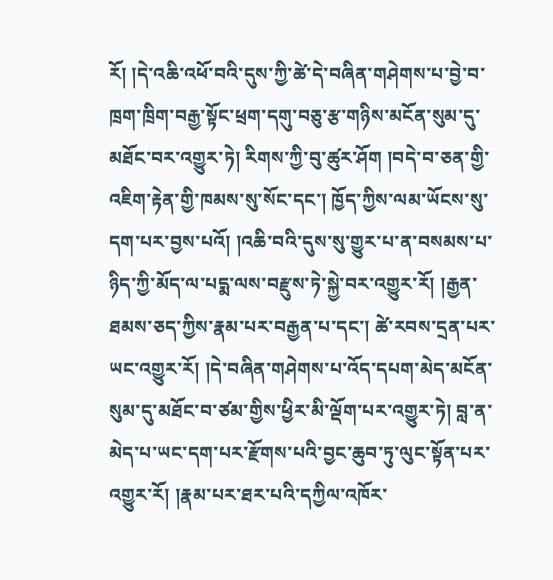རོ། །དེ་འཆི་འཕོ་བའི་དུས་ཀྱི་ཚེ་དེ་བཞིན་གཤེགས་པ་བྱེ་བ་ཁྲག་ཁྲིག་བརྒྱ་སྟོང་ཕྲག་དགུ་བཅུ་རྩ་གཉིས་མངོན་སུམ་དུ་མཐོང་བར་འགྱུར་ཏེ། རིགས་ཀྱི་བུ་ཚུར་ཤོག །བདེ་བ་ཅན་གྱི་འཇིག་རྟེན་གྱི་ཁམས་སུ་སོང་དང་། ཁྱོད་ཀྱིས་ལམ་ཡོངས་སུ་དག་པར་བྱས་པའོ། །འཆི་བའི་དུས་སུ་གྱུར་པ་ན་བསམས་པ་ཉིད་ཀྱི་མོད་ལ་པདྨ་ལས་བརྫུས་ཏེ་སྐྱེ་བར་འགྱུར་རོ། །རྒྱན་ཐམས་ཅད་ཀྱིས་རྣམ་པར་བརྒྱན་པ་དང་། ཚེ་རབས་དྲན་པར་ཡང་འགྱུར་རོ། །དེ་བཞིན་གཤེགས་པ་འོད་དཔག་མེད་མངོན་སུམ་དུ་མཐོང་བ་ཙམ་གྱིས་ཕྱིར་མི་ལྡོག་པར་འགྱུར་ཏེ། བླ་ན་མེད་པ་ཡང་དག་པར་རྫོགས་པའི་བྱང་ཆུབ་ཏུ་ལུང་སྟོན་པར་འགྱུར་རོ། །རྣམ་པར་ཐར་པའི་དཀྱིལ་འཁོར་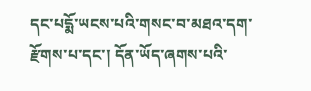དང་པདྨོ་ཡངས་པའི་གསང་བ་མཐའ་དག་རྫོགས་པ་དང་། དོན་ཡོད་ཞགས་པའི་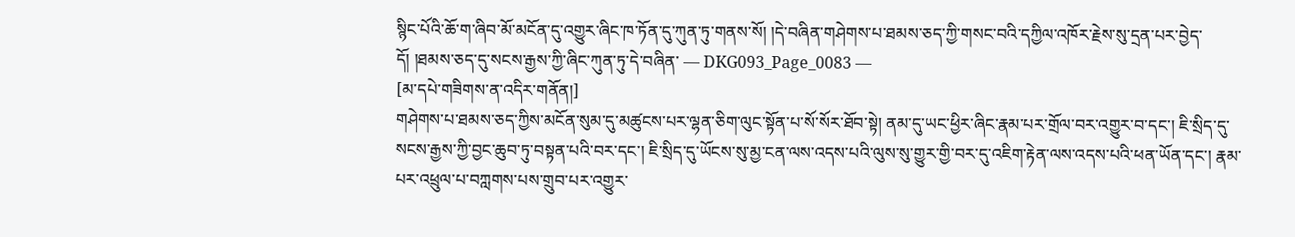སྙིང་པོའི་ཆོ་ག་ཞིབ་མོ་མངོན་དུ་འགྱུར་ཞིང་ཁ་ཏོན་དུ་ཀུན་ཏུ་གནས་སོ། །དེ་བཞིན་གཤེགས་པ་ཐམས་ཅད་ཀྱི་གསང་བའི་དཀྱིལ་འཁོར་རྗེས་སུ་དྲན་པར་བྱེད་དོ། །ཐམས་ཅད་དུ་སངས་རྒྱས་ཀྱི་ཞིང་ཀུན་ཏུ་དེ་བཞིན་ ― DKG093_Page_0083 ―
[མ་དཔེ་གཟིགས་ན་འདིར་གནོན།]
གཤེགས་པ་ཐམས་ཅད་ཀྱིས་མངོན་སུམ་དུ་མཚུངས་པར་ལྷན་ཅིག་ལུང་སྟོན་པ་སོ་སོར་ཐོབ་སྟེ། ནམ་དུ་ཡང་ཕྱིར་ཞིང་རྣམ་པར་གྲོལ་བར་འགྱུར་བ་དང་། ཇི་སྲིད་དུ་སངས་རྒྱས་ཀྱི་བྱང་ཆུབ་ཏུ་བསྟན་པའི་བར་དང་། ཇི་སྲིད་དུ་ཡོངས་སུ་མྱ་ངན་ལས་འདས་པའི་ལུས་སུ་གྱུར་གྱི་བར་དུ་འཇིག་རྟེན་ལས་འདས་པའི་ཕན་ཡོན་དང་། རྣམ་པར་འཕྲུལ་པ་བཀླགས་པས་གྲུབ་པར་འགྱུར་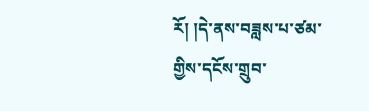རོ། །དེ་ནས་བཟླས་པ་ཙམ་གྱིས་དངོས་གྲུབ་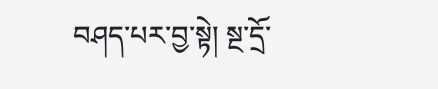བཤད་པར་བྱ་སྟེ། སྔ་དྲོ་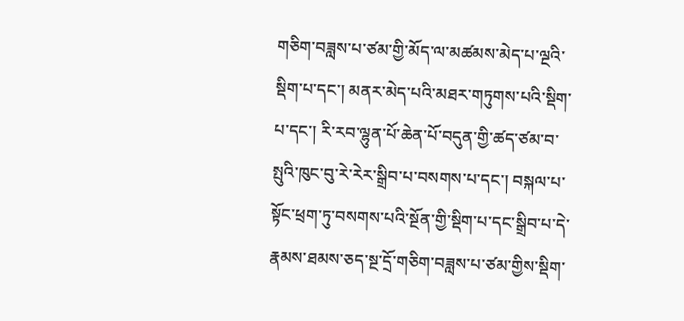གཅིག་བཟླས་པ་ཙམ་གྱི་མོད་ལ་མཚམས་མེད་པ་ལྔའི་སྡིག་པ་དང་། མནར་མེད་པའི་མཐར་གཏུགས་པའི་སྡིག་པ་དང་། རི་རབ་ལྷུན་པོ་ཆེན་པོ་བདུན་གྱི་ཚད་ཙམ་བ་སྤུའི་ཁུང་བུ་རེ་རེར་སྒྲིབ་པ་བསགས་པ་དང་། བསྐལ་པ་སྟོང་ཕྲག་ཏུ་བསགས་པའི་སྔོན་གྱི་སྡིག་པ་དང་སྒྲིབ་པ་དེ་རྣམས་ཐམས་ཅད་སྔ་དྲོ་གཅིག་བཟླས་པ་ཙམ་གྱིས་སྡིག་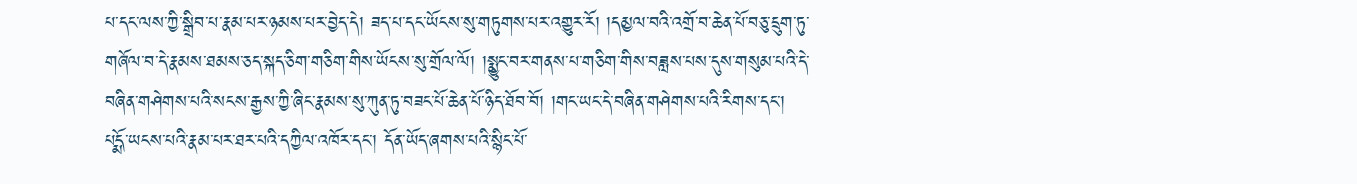པ་དང་ལས་ཀྱི་སྒྲིབ་པ་རྣམ་པར་ཉམས་པར་བྱེད་དེ། ཟད་པ་དང་ཡོངས་སུ་གཏུགས་པར་འགྱུར་རོ། །དམྱལ་བའི་འགྲོ་བ་ཆེན་པོ་བཅུ་དྲུག་ཏུ་གཞོལ་བ་དེ་རྣམས་ཐམས་ཅད་སྐད་ཅིག་གཅིག་གིས་ཡོངས་སུ་གྲོལ་ལོ། །སྨྱུང་བར་གནས་པ་གཅིག་གིས་བཟླས་པས་དུས་གསུམ་པའི་དེ་བཞིན་གཤེགས་པའི་སངས་རྒྱས་ཀྱི་ཞིང་རྣམས་སུ་ཀུན་ཏུ་བཟང་པོ་ཆེན་པོ་ཉིད་ཐོབ་བོ། །གང་ཡང་དེ་བཞིན་གཤེགས་པའི་རིགས་དང་། པདྨོ་ཡངས་པའི་རྣམ་པར་ཐར་པའི་དཀྱིལ་འཁོར་དང་། དོན་ཡོད་ཞགས་པའི་སྙིང་པོ་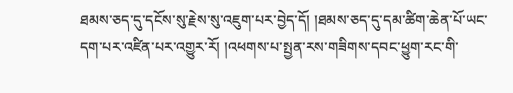ཐམས་ཅད་དུ་དངོས་སུ་རྗེས་སུ་འཇུག་པར་བྱེད་དོ། །ཐམས་ཅད་དུ་དམ་ཚིག་ཆེན་པོ་ཡང་དག་པར་འཛིན་པར་འགྱུར་རོ། །འཕགས་པ་སྤྱན་རས་གཟིགས་དབང་ཕྱུག་རང་གི་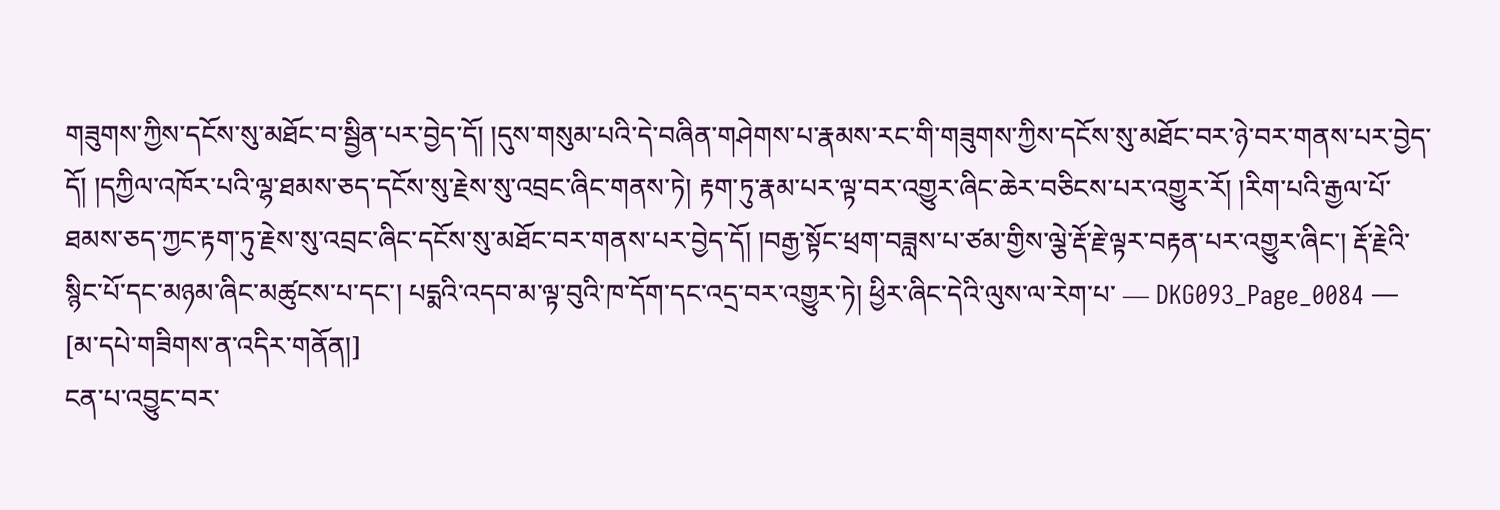གཟུགས་ཀྱིས་དངོས་སུ་མཐོང་བ་སྦྱིན་པར་བྱེད་དོ། །དུས་གསུམ་པའི་དེ་བཞིན་གཤེགས་པ་རྣམས་རང་གི་གཟུགས་ཀྱིས་དངོས་སུ་མཐོང་བར་ཉེ་བར་གནས་པར་བྱེད་དོ། །དཀྱིལ་འཁོར་པའི་ལྷ་ཐམས་ཅད་དངོས་སུ་རྗེས་སུ་འབྲང་ཞིང་གནས་ཏེ། རྟག་ཏུ་རྣམ་པར་ལྟ་བར་འགྱུར་ཞིང་ཆེར་བཅིངས་པར་འགྱུར་རོ། །རིག་པའི་རྒྱལ་པོ་ཐམས་ཅད་ཀྱང་རྟག་ཏུ་རྗེས་སུ་འབྲང་ཞིང་དངོས་སུ་མཐོང་བར་གནས་པར་བྱེད་དོ། །བརྒྱ་སྟོང་ཕྲག་བཟླས་པ་ཙམ་གྱིས་ལྕེ་རྡོ་རྗེ་ལྟར་བརྟན་པར་འགྱུར་ཞིང་། རྡོ་རྗེའི་སྙིང་པོ་དང་མཉམ་ཞིང་མཚུངས་པ་དང་། པདྨའི་འདབ་མ་ལྟ་བུའི་ཁ་དོག་དང་འདྲ་བར་འགྱུར་ཏེ། ཕྱིར་ཞིང་དེའི་ལུས་ལ་རེག་པ་ ― DKG093_Page_0084 ―
[མ་དཔེ་གཟིགས་ན་འདིར་གནོན།]
ངན་པ་འབྱུང་བར་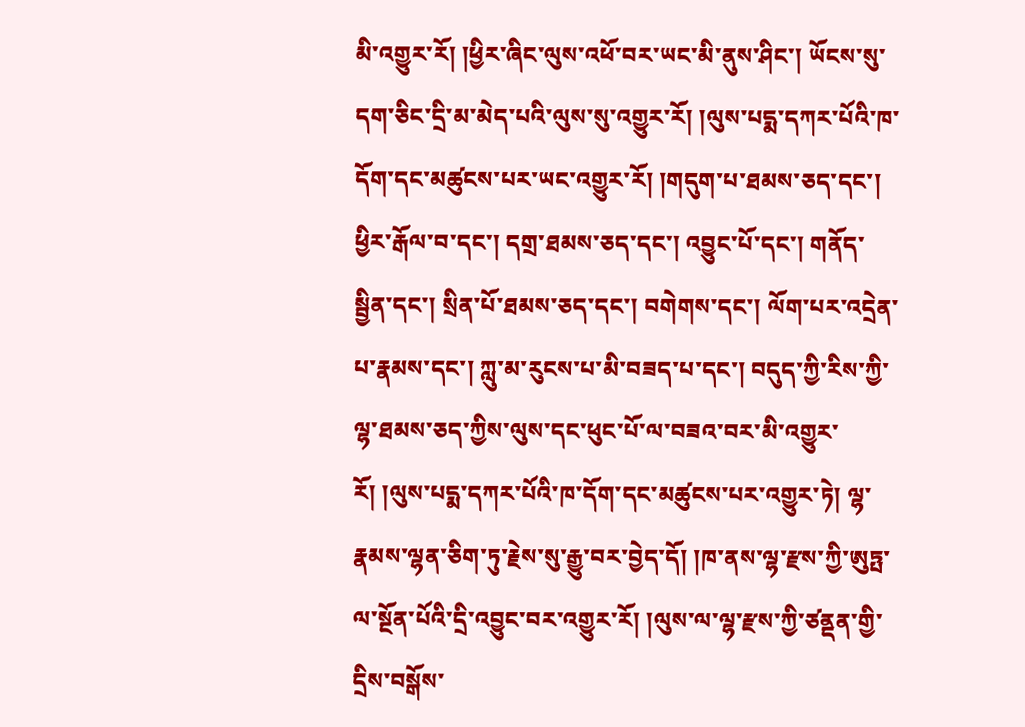མི་འགྱུར་རོ། །ཕྱིར་ཞིང་ལུས་འཕོ་བར་ཡང་མི་ནུས་ཤིང་། ཡོངས་སུ་དག་ཅིང་དྲི་མ་མེད་པའི་ལུས་སུ་འགྱུར་རོ། །ལུས་པདྨ་དཀར་པོའི་ཁ་དོག་དང་མཚུངས་པར་ཡང་འགྱུར་རོ། །གདུག་པ་ཐམས་ཅད་དང་། ཕྱིར་རྒོལ་བ་དང་། དགྲ་ཐམས་ཅད་དང་། འབྱུང་པོ་དང་། གནོད་སྦྱིན་དང་། སྲིན་པོ་ཐམས་ཅད་དང་། བགེགས་དང་། ལོག་པར་འདྲེན་པ་རྣམས་དང་། ཀླུ་མ་རུངས་པ་མི་བཟད་པ་དང་། བདུད་ཀྱི་རིས་ཀྱི་ལྷ་ཐམས་ཅད་ཀྱིས་ལུས་དང་ཕུང་པོ་ལ་བཟའ་བར་མི་འགྱུར་རོ། །ལུས་པདྨ་དཀར་པོའི་ཁ་དོག་དང་མཚུངས་པར་འགྱུར་ཏེ། ལྷ་རྣམས་ལྷན་ཅིག་ཏུ་རྗེས་སུ་རྒྱུ་བར་བྱེད་དོ། །ཁ་ནས་ལྷ་རྫས་ཀྱི་ཨུཏྤ་ལ་སྔོན་པོའི་དྲི་འབྱུང་བར་འགྱུར་རོ། །ལུས་ལ་ལྷ་རྫས་ཀྱི་ཙནྡན་གྱི་དྲིས་བསྒོས་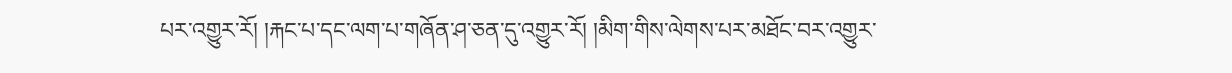པར་འགྱུར་རོ། །རྐང་པ་དང་ལག་པ་གཞོན་ཤ་ཅན་དུ་འགྱུར་རོ། །མིག་གིས་ལེགས་པར་མཐོང་བར་འགྱུར་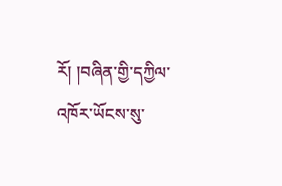རོ། །བཞིན་གྱི་དཀྱིལ་འཁོར་ཡོངས་སུ་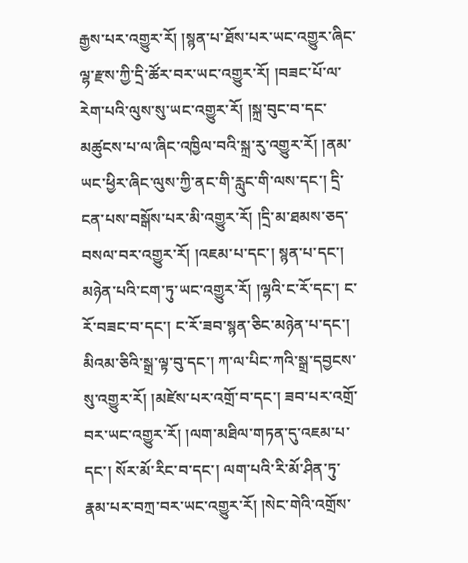རྒྱས་པར་འགྱུར་རོ། །སྙན་པ་ཐོས་པར་ཡང་འགྱུར་ཞིང་ལྷ་རྫས་ཀྱི་དྲི་ཚོར་བར་ཡང་འགྱུར་རོ། །བཟང་པོ་ལ་རེག་པའི་ལུས་སུ་ཡང་འགྱུར་རོ། །སྐྲ་བུང་བ་དང་མཚུངས་པ་ལ་ཞིང་འཁྱིལ་བའི་སྐྲ་རུ་འགྱུར་རོ། །ནམ་ཡང་ཕྱིར་ཞིང་ལུས་ཀྱི་ནང་གི་རླུང་གི་ལས་དང་། དྲི་ངན་པས་བསྒོས་པར་མི་འགྱུར་རོ། །དྲི་མ་ཐམས་ཅད་བསལ་བར་འགྱུར་རོ། །འཇམ་པ་དང་། སྙན་པ་དང་། མཉེན་པའི་ངག་ཏུ་ཡང་འགྱུར་རོ། །ལྷའི་ང་རོ་དང་། ང་རོ་བཟང་བ་དང་། ང་རོ་ཟབ་སྙན་ཅིང་མཉེན་པ་དང་། མིའམ་ཅིའི་སྒྲ་ལྟ་བུ་དང་། ཀ་ལ་པིང་ཀའི་སྒྲ་དབྱངས་སུ་འགྱུར་རོ། །མཛེས་པར་འགྲོ་བ་དང་། ཟབ་པར་འགྲོ་བར་ཡང་འགྱུར་རོ། །ལག་མཐིལ་གཏན་དུ་འཇམ་པ་དང་། སོར་མོ་རིང་བ་དང་། ལག་པའི་རི་མོ་ཤིན་ཏུ་རྣམ་པར་བཀྲ་བར་ཡང་འགྱུར་རོ། །སེང་གེའི་འགྲོས་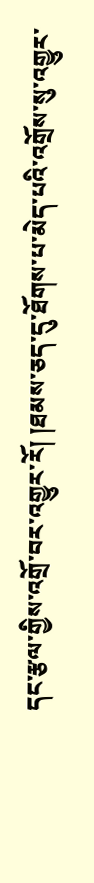དང་རྩལ་གྱིས་འགྲོ་བར་འགྱུར་རོ། །ཐམས་ཅད་དུ་ཐོགས་པ་མེད་པའི་འགྲོས་སུ་འགྱུར་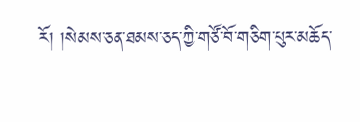རོ། །སེམས་ཅན་ཐམས་ཅད་ཀྱི་གཙོ་བོ་གཅིག་པུར་མཆོད་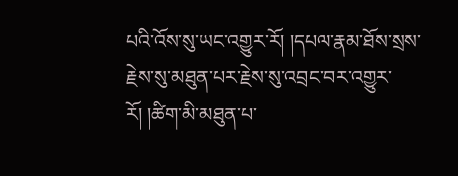པའི་འོས་སུ་ཡང་འགྱུར་རོ། །དཔལ་རྣམ་ཐོས་སྲས་རྗེས་སུ་མཐུན་པར་རྗེས་སུ་འབྲང་བར་འགྱུར་རོ། །ཚིག་མི་མཐུན་པ་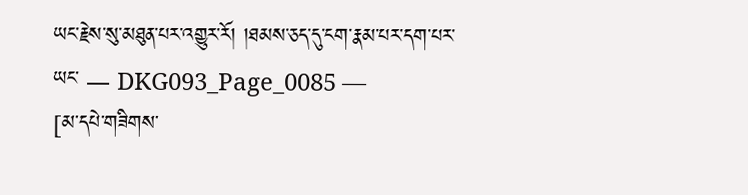ཡང་རྗེས་སུ་མཐུན་པར་འགྱུར་རོ། །ཐམས་ཅད་དུ་ངག་རྣམ་པར་དག་པར་ཡང་ ― DKG093_Page_0085 ―
[མ་དཔེ་གཟིགས་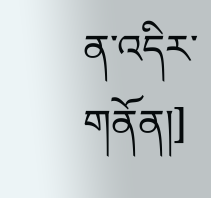ན་འདིར་གནོན།]